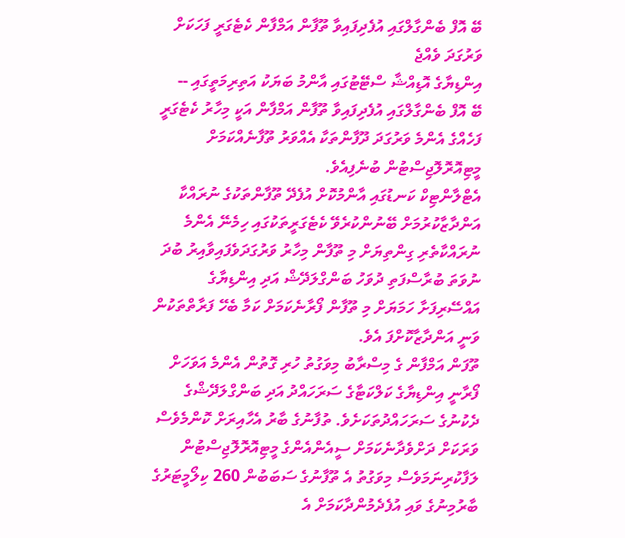ބޭ އޮފް ބެންގާލްގައި އުފެދިފައިވާ ތޫފާން އަމްފާން ކެޓެގަރީ ފަހަކަށް ވަރުގަދަ ވެއްޖެ
އިންޑިޔާގެ އޮޑިއްޝާ ސްޓޭޓުގައި އާންމު ބަޔަކު އަތިރިމަތީގައި --
ބޭ އޮފް ބެންގާލްގައި އުފެދިފައިވާ ތޫފާން އަމްފާން އަކީ މިހާރު ކެޓެގަރީ ފަހެއްގެ އެންމެ ވަރުގަދަ ދޫފާންތަކާ އެއްވަރު ތޫފާނެއްކަމަށް މީޓިއޮރޮލޮޖިސްޓުން ބުނެފިއެވެ.
އެޓްލާންޓިކް ކަނޑުގައި އާންމުކޮށް އުފެދޭ ތޫފާންތަކުގެ ނުރައްކާ އަންދާޒާކުރުމަށް ބޭނުންކުރެވޭ ކެޓެގަރީތަކުގައި ހިމެނޭ އެންމެ ނުރައްކާތެރި ގިންތިޔަށް މި ތޫފާން މިހާރު ވަރުގަދަވެފައިވާއިރު ބުދަ ނުވަތަ ބުރާސްފަތި ދުވަހު ބަންގްލަދޭޝް އަދި އިންޑިޔާގެ އައްސޭރިފަށާ ހަމަޔަށް މި ތޫފާން ފޯރާނެކަމަށް ކަމާ ބެހޭ ފަރާތްތަކުން ވަނީ އަންދާޒާކޮށްފަ އެވެ.
ތޫފަން އަމްފާން ގެ މިސްރާބު މިވަގުތު ހުރި ގޮތުން އެންމެ އަވަހަށް ފޯރާނީ އިންޑިޔާގެ ކަލްކަޓާގެ ސަރަހައްދު އަދި ބަންގްލަދޭޝްގެ ދެކުނުގެ ސަރަހައްދުތަކަށެވެ. ތުފާނުގެ ބާރު އެހާއިރަށް ކޮންމެވެސް ވަރަކަށް ދަށްވެދާނެކަމަށް ސީއެންއެންގެ މީޓިއޮރޮލޮޖިސްޓުން ލަފާކުރިނަމަވެސް މިވަގުތު އެ ތޫފާނުގެ ސަބަބުން 260 ކިލޯމީޓަރުގެ ބާރުމިނުގެ ވައި އުފެދެމުންދާކަމަށް އެ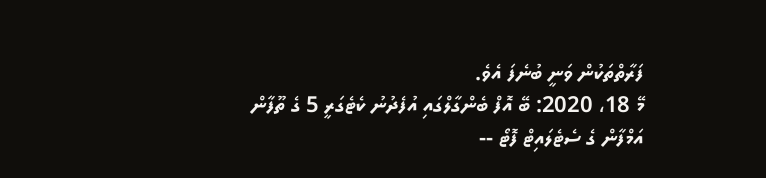ފަރާތްތަކުން ވަނީ ބުނެފަ އެވެ.
މޭ 18، 2020: ބޭ އޮފް ބެންގާލްގައި އުފެދުނު ކެޓެގަރީ 5 ގެ ތޫފާން އަމްފާން ގެ ސެޓެލައިޓް ފޮޓޯ --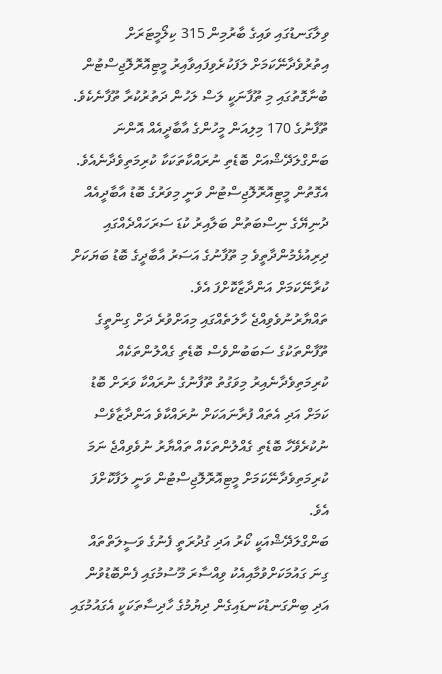ވިލާގަނޑުގައި ވައިގެ ބާރުމިން 315 ކިލޯމީޓަރަށް އިތުރުވެދާނޭކަމަށް ލަފަކުރެވިފައިވާއިރު މީޓިއޮރޮލޮޖިސްޓުން ބުނާގޮތުގައި މި ތޫފާނަކީ ލަސް ލަހުން ދަތުރުކުރާ ތޫފާނެކެވެ.
ތޫފާނުގެ 170 މިލިއަން މީހުންގެ އާބާދީއެއް އޮންނަ ބަންގްލަދޭޝްއަށް ބޮޑެތި ނުރައްކާތަކަކާ ކުރިމަތިވެދާނެއެވެ. އެގޮތުން މީޓިއޮރޮލޮޖިސްޓުން ވަނީ މިވަރުގެ ބޮޑު އާބާދީއެއް ދުނިޔޭގެ ނިސްބަތުން ބަލާއިރު ކުޑަ ސަރަހައްދެއްގައި ދިރިއުޅެމުންދާތީވެ މި ތޫފާނުގެ އަސަރު އާބާދީގެ ބޮޑު ބަޔަކަށް ކުރާނޭކަމަށް އަންދާޒާކޮށްފަ އެވެ.
ތައްޔާރުނުވެވިއްޖެ ހާލަތެއްގައި މިއަށްވުރެ ދަށް ގިންތީގެ ތޫފާންތަކުގެ ސަބަބުންވެސް ބޮޑެތި ގެއްލުންތަކެއް ކުރިމަތިވެދާނެއިރު މިވަގުތު ތޫފާނުގެ ނުރައްކާ ވަރަށް ބޮޑު ކަމަށް އަދި އެތައް ފުރާނައަކަށް ނުރައްކާވެ އަންދާޒާވެސް ނުކުރެވޭހާ ބޮޑެތި ގެއްލުންތަކެއް ތައްޔާރު ނުވެވިއްޖެ ނަމަ ކުރިމަތިވެދާނޭކަމަށް މީޓިއޮރޮލޮޖިސްޓުން ވަނީ ލަފާކޮށްފަ އެވެ.
ބަންގްލަދޭޝްއަކީ ކޯރު އަދި ގުދުރަތީ ފެނުގެ ވަސީލަތްތައް ގިނަ ގައުމަކަށްވުމާއިއެކު ވިއްސާރަ މޫސުމުގައި ފެންބޮޑުވުން އަދި ބިންގަނޑުކަނޑައިގެން ދިޔުމުގެ ހާދިސާތަކަކީ އެގައުމުގައި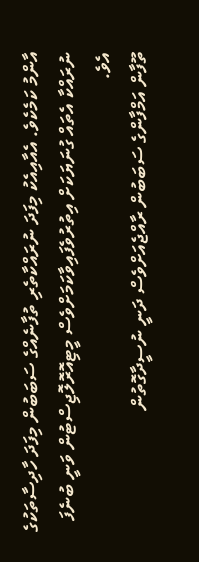އާންމު ކަމެކެވެ. އެއާއިއެކު މިފަދަ ނުރައްކާތެރި ތުފާނެއްގެ ސަބަބުން މިފަދަ ހާދިސާތަކުގެ ނުރައްކާ އެތައް ގުނަޔަކަށް އިތުރުވެފައިވާކަމަށްވެސް މީޓިއޮރޮލޮޖިސްޓުން ވަނީ ބުނެފަ އެވެ.
ތޫފާން އަމްފާންގެ ސަބަބުން ރާއްޖެއަށްވެސް ދަނީ ނުސީދާގޮތުން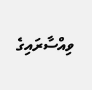ވިއްސާރައިގެ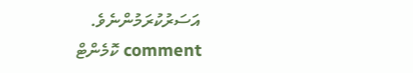އަސަރުކުރަމުންނެވެ.
comment ކޮމެންޓް